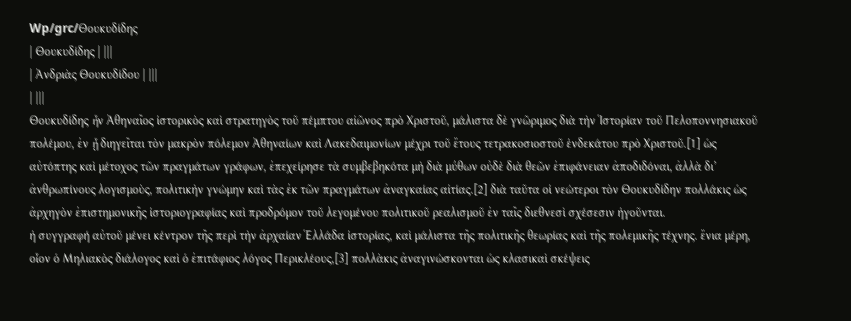Wp/grc/Θουκυδίδης
| Θουκυδίδης | |||
| Ἀνδριὰς Θουκυδίδου | |||
| |||
Θουκυδίδης ἦν Ἀθηναῖος ἱστορικὸς καὶ στρατηγὸς τοῦ πέμπτου αἰῶνος πρὸ Χριστοῦ, μάλιστα δὲ γνῶριμος διὰ τὴν Ἱστορίαν τοῦ Πελοποννησιακοῦ πολέμου, ἐν ᾗ διηγεῖται τὸν μακρὸν πόλεμον Ἀθηναίων καὶ Λακεδαιμονίων μέχρι τοῦ ἔτους τετρακοσιοστοῦ ἑνδεκάτου πρὸ Χριστοῦ.[1] ὡς αὐτόπτης καὶ μέτοχος τῶν πραγμάτων γράφων, ἐπεχείρησε τὰ συμβεβηκότα μὴ διὰ μύθων οὐδὲ διὰ θεῶν ἐπιφάνειαν ἀποδιδόναι, ἀλλὰ δι’ ἀνθρωπίνους λογισμοὺς, πολιτικὴν γνώμην καὶ τὰς ἐκ τῶν πραγμάτων ἀναγκαίας αἰτίας.[2] διὰ ταῦτα οἱ νεώτεροι τὸν Θουκυδίδην πολλάκις ὡς ἀρχηγὸν ἐπιστημονικῆς ἱστοριογραφίας καὶ προδρόμον τοῦ λεγομένου πολιτικοῦ ρεαλισμοῦ ἐν ταῖς διεθνεσὶ σχέσεσιν ἡγοῦνται.
ἡ συγγραφή αὐτοῦ μένει κέντρον τῆς περὶ τὴν ἀρχαίαν Ἑλλάδα ἱστορίας, καὶ μάλιστα τῆς πολιτικῆς θεωρίας καὶ τῆς πολεμικῆς τέχνης. ἔνια μέρη, οἷον ὁ Μηλιακὸς διάλογος καὶ ὁ ἐπιτάφιος λόγος Περικλέους,[3] πολλὰκις ἀναγινώσκονται ὡς κλασικαὶ σκέψεις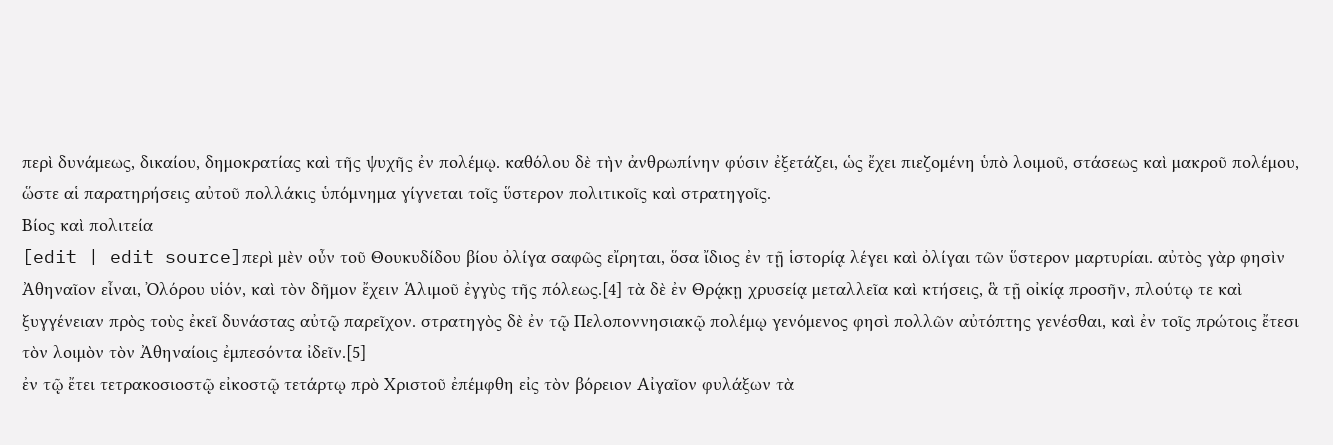περὶ δυνάμεως, δικαίου, δημοκρατίας καὶ τῆς ψυχῆς ἐν πολέμῳ. καθόλου δὲ τὴν ἀνθρωπίνην φύσιν ἐξετάζει, ὡς ἔχει πιεζομένη ὑπὸ λοιμοῦ, στάσεως καὶ μακροῦ πολέμου, ὥστε αἱ παρατηρήσεις αὐτοῦ πολλάκις ὑπόμνημα γίγνεται τοῖς ὕστερον πολιτικοῖς καὶ στρατηγοῖς.
Βίος καὶ πολιτεία
[edit | edit source]περὶ μὲν οὖν τοῦ Θουκυδίδου βίου ὀλίγα σαφῶς εἴρηται, ὅσα ἴδιος ἐν τῇ ἱστορίᾳ λέγει καὶ ὀλίγαι τῶν ὕστερον μαρτυρίαι. αὐτὸς γὰρ φησὶν Ἀθηναῖον εἶναι, Ὀλόρου υἱόν, καὶ τὸν δῆμον ἔχειν Ἁλιμοῦ ἐγγὺς τῆς πόλεως.[4] τὰ δὲ ἐν Θρᾴκῃ χρυσείᾳ μεταλλεῖα καὶ κτήσεις, ἃ τῇ οἰκίᾳ προσῆν, πλούτῳ τε καὶ ξυγγένειαν πρὸς τοὺς ἐκεῖ δυνάστας αὐτῷ παρεῖχον. στρατηγὸς δὲ ἐν τῷ Πελοποννησιακῷ πολέμῳ γενόμενος φησὶ πολλῶν αὐτόπτης γενέσθαι, καὶ ἐν τοῖς πρώτοις ἔτεσι τὸν λοιμὸν τὸν Ἀθηναίοις ἐμπεσόντα ἰδεῖν.[5]
ἐν τῷ ἔτει τετρακοσιοστῷ εἰκοστῷ τετάρτῳ πρὸ Χριστοῦ ἐπέμφθη εἰς τὸν βόρειον Αἰγαῖον φυλάξων τὰ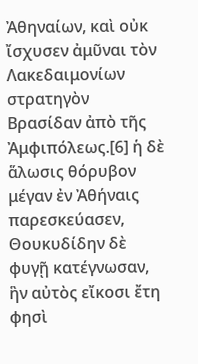Ἀθηναίων, καὶ οὐκ ἴσχυσεν ἀμῦναι τὸν Λακεδαιμονίων στρατηγὸν Βρασίδαν ἀπὸ τῆς Ἀμφιπόλεως.[6] ἡ δὲ ἅλωσις θόρυβον μέγαν ἐν Ἀθήναις παρεσκεύασεν, Θουκυδίδην δὲ φυγῇ κατέγνωσαν, ἣν αὐτὸς εἴκοσι ἔτη φησὶ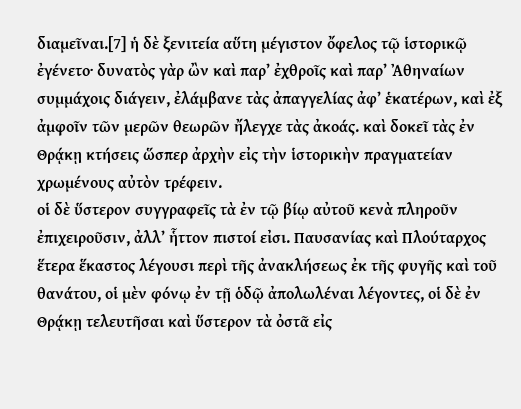διαμεῖναι.[7] ἡ δὲ ξενιτεία αὕτη μέγιστον ὄφελος τῷ ἱστορικῷ ἐγένετο· δυνατὸς γὰρ ὢν καὶ παρ’ ἐχθροῖς καὶ παρ’ Ἀθηναίων συμμάχοις διάγειν, ἐλάμβανε τὰς ἀπαγγελίας ἀφ’ ἑκατέρων, καὶ ἐξ ἀμφοῖν τῶν μερῶν θεωρῶν ἤλεγχε τὰς ἀκοάς. καὶ δοκεῖ τὰς ἐν Θρᾴκῃ κτήσεις ὥσπερ ἀρχὴν εἰς τὴν ἱστορικὴν πραγματείαν χρωμένους αὐτὸν τρέφειν.
οἱ δὲ ὕστερον συγγραφεῖς τὰ ἐν τῷ βίῳ αὐτοῦ κενὰ πληροῦν ἐπιχειροῦσιν, ἀλλ’ ἧττον πιστοί εἰσι. Παυσανίας καὶ Πλούταρχος ἕτερα ἕκαστος λέγουσι περὶ τῆς ἀνακλήσεως ἐκ τῆς φυγῆς καὶ τοῦ θανάτου, οἱ μὲν φόνῳ ἐν τῇ ὁδῷ ἀπολωλέναι λέγοντες, οἱ δὲ ἐν Θρᾴκῃ τελευτῆσαι καὶ ὕστερον τὰ ὀστᾶ εἰς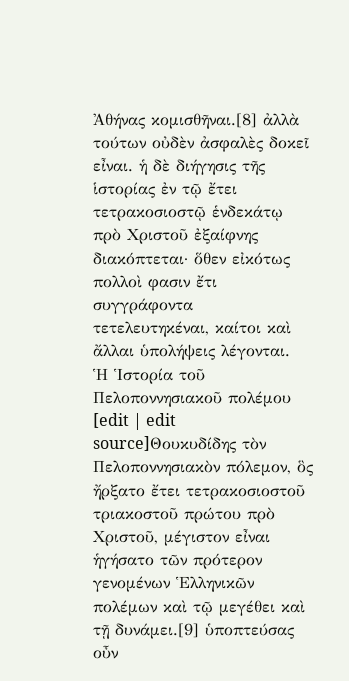Ἀθήνας κομισθῆναι.[8] ἀλλὰ τούτων οὐδὲν ἀσφαλὲς δοκεῖ εἶναι. ἡ δὲ διήγησις τῆς ἱστορίας ἐν τῷ ἔτει τετρακοσιοστῷ ἑνδεκάτῳ πρὸ Χριστοῦ ἐξαίφνης διακόπτεται· ὅθεν εἰκότως πολλοὶ φασιν ἔτι συγγράφοντα τετελευτηκέναι, καίτοι καὶ ἄλλαι ὑπολήψεις λέγονται.
Ἡ Ἱστορία τοῦ Πελοποννησιακοῦ πολέμου
[edit | edit source]Θουκυδίδης τὸν Πελοποννησιακὸν πόλεμον, ὃς ἤρξατο ἔτει τετρακοσιοστοῦ τριακοστοῦ πρώτου πρὸ Χριστοῦ, μέγιστον εἶναι ἡγήσατο τῶν πρότερον γενομένων Ἑλληνικῶν πολέμων καὶ τῷ μεγέθει καὶ τῇ δυνάμει.[9] ὑποπτεύσας οὖν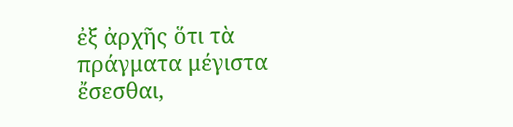ἐξ ἀρχῆς ὅτι τὰ πράγματα μέγιστα ἔσεσθαι,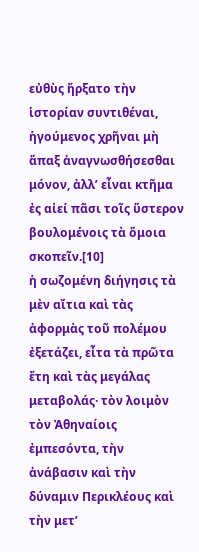εὐθὺς ἤρξατο τὴν ἱστορίαν συντιθέναι, ἡγούμενος χρῆναι μὴ ἅπαξ ἀναγνωσθήσεσθαι μόνον, ἀλλ’ εἶναι κτῆμα ἐς αἰεί πᾶσι τοῖς ὕστερον βουλομένοις τὰ ὅμοια σκοπεῖν.[10]
ἡ σωζομένη διήγησις τὰ μὲν αἴτια καὶ τὰς ἀφορμὰς τοῦ πολέμου ἐξετάζει, εἶτα τὰ πρῶτα ἔτη καὶ τὰς μεγάλας μεταβολάς· τὸν λοιμὸν τὸν Ἀθηναίοις ἐμπεσόντα, τὴν ἀνάβασιν καὶ τὴν δύναμιν Περικλέους καὶ τὴν μετ’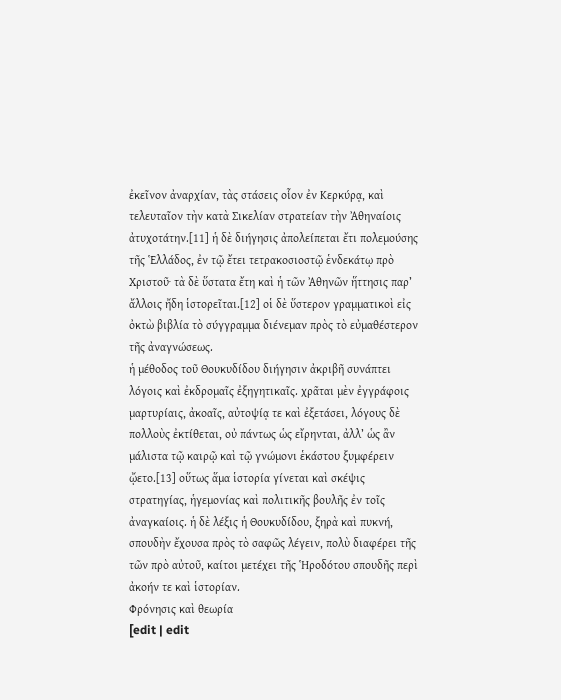ἐκεῖνον ἀναρχίαν, τὰς στάσεις οἷον ἐν Κερκύρᾳ, καὶ τελευταῖον τὴν κατὰ Σικελίαν στρατείαν τὴν Ἀθηναίοις ἀτυχοτάτην.[11] ἡ δὲ διήγησις ἀπολείπεται ἔτι πολεμούσης τῆς Ἑλλάδος, ἐν τῷ ἔτει τετρακοσιοστῷ ἑνδεκάτῳ πρὸ Χριστοῦ· τὰ δὲ ὕστατα ἔτη καὶ ἡ τῶν Ἀθηνῶν ἥττησις παρ’ ἄλλοις ἤδη ἱστορεῖται.[12] οἱ δὲ ὕστερον γραμματικοὶ εἰς ὀκτὼ βιβλία τὸ σύγγραμμα διένεμαν πρὸς τὸ εὐμαθέστερον τῆς ἀναγνώσεως.
ἡ μέθοδος τοῦ Θουκυδίδου διήγησιν ἀκριβῆ συνάπτει λόγοις καὶ ἐκδρομαῖς ἐξηγητικαῖς. χρᾶται μὲν ἐγγράφοις μαρτυρίαις, ἀκοαῖς, αὐτοψίᾳ τε καὶ ἐξετάσει, λόγους δὲ πολλοὺς ἐκτίθεται, οὐ πάντως ὡς εἴρηνται, ἀλλ’ ὡς ἂν μάλιστα τῷ καιρῷ καὶ τῷ γνώμονι ἑκάστου ξυμφέρειν ᾤετο.[13] οὕτως ἅμα ἱστορία γίνεται καὶ σκέψις στρατηγίας, ἡγεμονίας καὶ πολιτικῆς βουλῆς ἐν τοῖς ἀναγκαίοις. ἡ δὲ λέξις ἡ Θουκυδίδου, ξηρὰ καὶ πυκνή, σπουδὴν ἔχουσα πρὸς τὸ σαφῶς λέγειν, πολὺ διαφέρει τῆς τῶν πρὸ αὐτοῦ, καίτοι μετέχει τῆς Ἡροδότου σπουδῆς περὶ ἀκοήν τε καὶ ἱστορίαν.
Φρόνησις καὶ θεωρία
[edit | edit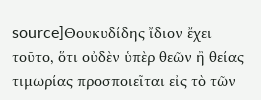source]Θουκυδίδης ἴδιον ἔχει τοῦτο, ὅτι οὐδὲν ὑπὲρ θεῶν ἢ θείας τιμωρίας προσποιεῖται εἰς τὸ τῶν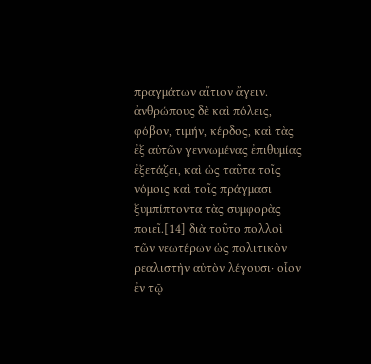πραγμάτων αἴτιον ἄγειν. ἀνθρώπους δὲ καὶ πόλεις, φόβον, τιμήν, κέρδος, καὶ τὰς ἐξ αὐτῶν γεννωμένας ἐπιθυμίας ἐξετάζει, καὶ ὡς ταῦτα τοῖς νόμοις καὶ τοῖς πράγμασι ξυμπίπτοντα τὰς συμφορὰς ποιεῖ.[14] διὰ τοῦτο πολλοὶ τῶν νεωτέρων ὡς πολιτικὸν ρεαλιστὴν αὐτὸν λέγουσι· οἷον ἐν τῷ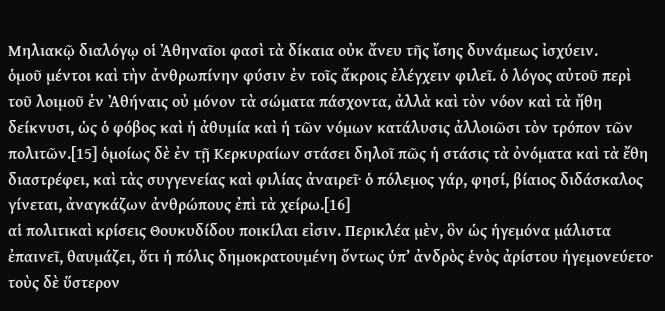Μηλιακῷ διαλόγῳ οἱ Ἀθηναῖοι φασὶ τὰ δίκαια οὐκ ἄνευ τῆς ἴσης δυνάμεως ἰσχύειν.
ὁμοῦ μέντοι καὶ τὴν ἀνθρωπίνην φύσιν ἐν τοῖς ἄκροις ἐλέγχειν φιλεῖ. ὁ λόγος αὐτοῦ περὶ τοῦ λοιμοῦ ἐν Ἀθήναις οὐ μόνον τὰ σώματα πάσχοντα, ἀλλὰ καὶ τὸν νόον καὶ τὰ ἤθη δείκνυσι, ὡς ὁ φόβος καὶ ἡ ἀθυμία καὶ ἡ τῶν νόμων κατάλυσις ἀλλοιῶσι τὸν τρόπον τῶν πολιτῶν.[15] ὁμοίως δὲ ἐν τῇ Κερκυραίων στάσει δηλοῖ πῶς ἡ στάσις τὰ ὀνόματα καὶ τὰ ἔθη διαστρέφει, καὶ τὰς συγγενείας καὶ φιλίας ἀναιρεῖ· ὁ πόλεμος γάρ, φησί, βίαιος διδάσκαλος γίνεται, ἀναγκάζων ἀνθρώπους ἐπὶ τὰ χείρω.[16]
αἱ πολιτικαὶ κρίσεις Θουκυδίδου ποικίλαι εἰσιν. Περικλέα μὲν, ὃν ὡς ἡγεμόνα μάλιστα ἐπαινεῖ, θαυμάζει, ὅτι ἡ πόλις δημοκρατουμένη ὄντως ὑπ’ ἀνδρὸς ἑνὸς ἀρίστου ἡγεμονεύετο· τοὺς δὲ ὕστερον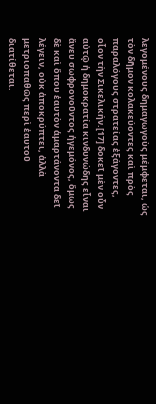λεγομένους δημαγωγοὺς μέμφεται, ὡς τὸν δῆμον κολακεύοντες καὶ πρὸς παραλόγους στρατείας ἐξάγοντες, οἷον τὴν Σικελικήν.[17] δοκεῖ μὲν οὖν αὐτῷ ἡ δημοκρατία κινδυνώδης εἶναι ἄνευ σωφρονοῦντος ἡγεμόνος, ὅμως δὲ καὶ ὅπου ἑαυτὸν ἁμαρτάνοντα δεῖ λέγειν, οὐκ ἀποκρύπτει, ἀλλὰ μετριοπαθῶς περὶ ἑαυτοῦ διατίθεται.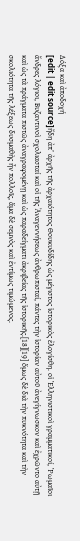Δόξα καὶ ἀποδοχή
[edit | edit source]ἤδη ἀπ’ ἀρχῆς τῆς ἀρχαιότητος Θουκυδίδης ὡς μέγιστος ἱστορικὸς ἐλογίσθη. οἱ Ἑλληνιστικοὶ γραμματικοί, Ῥωμαῖοι ἄνδρες λόγιοι, Βυζαντινοὶ σχολιασταί καὶ οἱ τῆς Ἀναγεννήσεως ἀνθρωπισταί, πάντες τὴν ἱστορίαν αὐτοῦ ἀνεγίγνωσκον καὶ ἐχρῶντο αὐτῇ καὶ ὡς τὰ πράγματα πιστῶς ἀναγραφομένῃ καὶ ὡς παραδείγματι ἀκριβείας τῆς ἱστορικῆς.[18][19] ὅμως δὲ διὰ τὴν πυκνότητα καὶ τὴν σκολιότητα τῆς λέξεως δυσμαθὴς ἦν πολλοῖς, ἅμα δὲ σεμνὸς καὶ ἐντίμως τιμώμενος.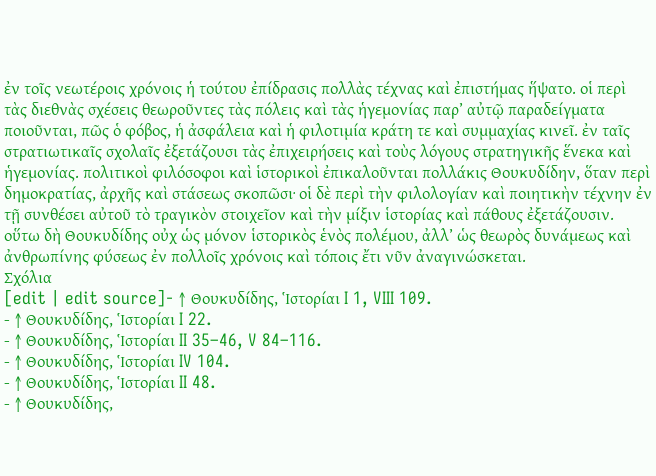ἐν τοῖς νεωτέροις χρόνοις ἡ τούτου ἐπίδρασις πολλὰς τέχνας καὶ ἐπιστήμας ἥψατο. οἱ περὶ τὰς διεθνὰς σχέσεις θεωροῦντες τὰς πόλεις καὶ τὰς ἡγεμονίας παρ’ αὐτῷ παραδείγματα ποιοῦνται, πῶς ὁ φόβος, ἡ ἀσφάλεια καὶ ἡ φιλοτιμία κράτη τε καὶ συμμαχίας κινεῖ. ἐν ταῖς στρατιωτικαῖς σχολαῖς ἐξετάζουσι τὰς ἐπιχειρήσεις καὶ τοὺς λόγους στρατηγικῆς ἕνεκα καὶ ἡγεμονίας. πολιτικοὶ φιλόσοφοι καὶ ἱστορικοὶ ἐπικαλοῦνται πολλάκις Θουκυδίδην, ὅταν περὶ δημοκρατίας, ἀρχῆς καὶ στάσεως σκοπῶσι· οἱ δὲ περὶ τὴν φιλολογίαν καὶ ποιητικὴν τέχνην ἐν τῇ συνθέσει αὐτοῦ τὸ τραγικὸν στοιχεῖον καὶ τὴν μίξιν ἱστορίας καὶ πάθους ἐξετάζουσιν. οὕτω δὴ Θουκυδίδης οὐχ ὡς μόνον ἱστορικὸς ἑνὸς πολέμου, ἀλλ’ ὡς θεωρὸς δυνάμεως καὶ ἀνθρωπίνης φύσεως ἐν πολλοῖς χρόνοις καὶ τόποις ἔτι νῦν ἀναγινώσκεται.
Σχόλια
[edit | edit source]- ↑ Θουκυδίδης, Ἱστορίαι I 1, VIII 109.
- ↑ Θουκυδίδης, Ἱστορίαι I 22.
- ↑ Θουκυδίδης, Ἱστορίαι II 35–46, V 84–116.
- ↑ Θουκυδίδης, Ἱστορίαι IV 104.
- ↑ Θουκυδίδης, Ἱστορίαι II 48.
- ↑ Θουκυδίδης,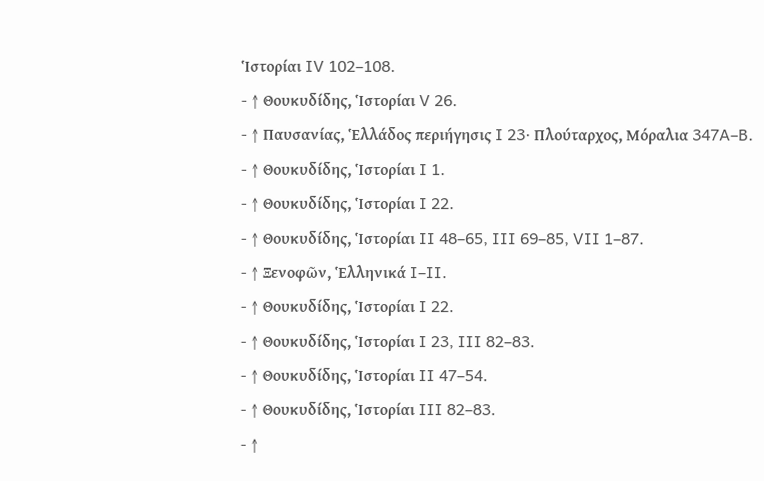Ἱστορίαι IV 102–108.
- ↑ Θουκυδίδης, Ἱστορίαι V 26.
- ↑ Παυσανίας, Ἑλλάδος περιήγησις I 23· Πλούταρχος, Μόραλια 347A–B.
- ↑ Θουκυδίδης, Ἱστορίαι I 1.
- ↑ Θουκυδίδης, Ἱστορίαι I 22.
- ↑ Θουκυδίδης, Ἱστορίαι II 48–65, III 69–85, VII 1–87.
- ↑ Ξενοφῶν, Ἑλληνικά I–II.
- ↑ Θουκυδίδης, Ἱστορίαι I 22.
- ↑ Θουκυδίδης, Ἱστορίαι I 23, III 82–83.
- ↑ Θουκυδίδης, Ἱστορίαι II 47–54.
- ↑ Θουκυδίδης, Ἱστορίαι III 82–83.
- ↑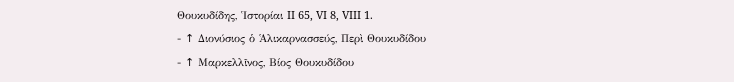Θουκυδίδης, Ἱστορίαι II 65, VI 8, VIII 1.
- ↑ Διονύσιος ὁ Ἁλικαρνασσεύς, Περὶ Θουκυδίδου
- ↑ Μαρκελλῖνος, Βίος Θουκυδίδου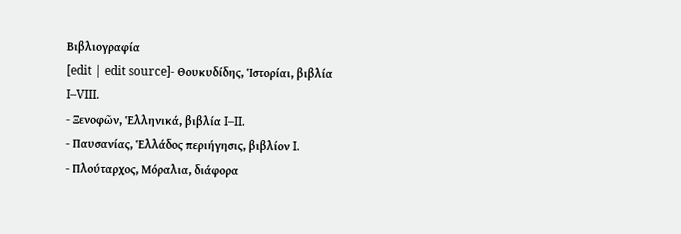Βιβλιογραφία
[edit | edit source]- Θουκυδίδης, Ἱστορίαι, βιβλία I–VIII.
- Ξενοφῶν, Ἑλληνικά, βιβλία I–II.
- Παυσανίας, Ἑλλάδος περιήγησις, βιβλίον I.
- Πλούταρχος, Μόραλια, διάφορα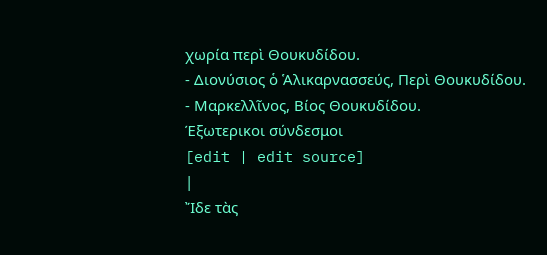χωρία περὶ Θουκυδίδου.
- Διονύσιος ὁ Ἁλικαρνασσεύς, Περὶ Θουκυδίδου.
- Μαρκελλῖνος, Βίος Θουκυδίδου.
Έξωτερικοι σύνδεσμοι
[edit | edit source]
|
Ἴδε τὰς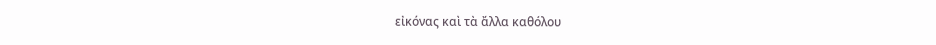εἰκόνας καὶ τὰ ἄλλα καθόλου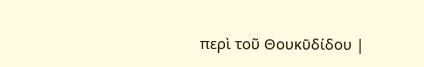περὶ τοῦ Θουκῡδίδου |